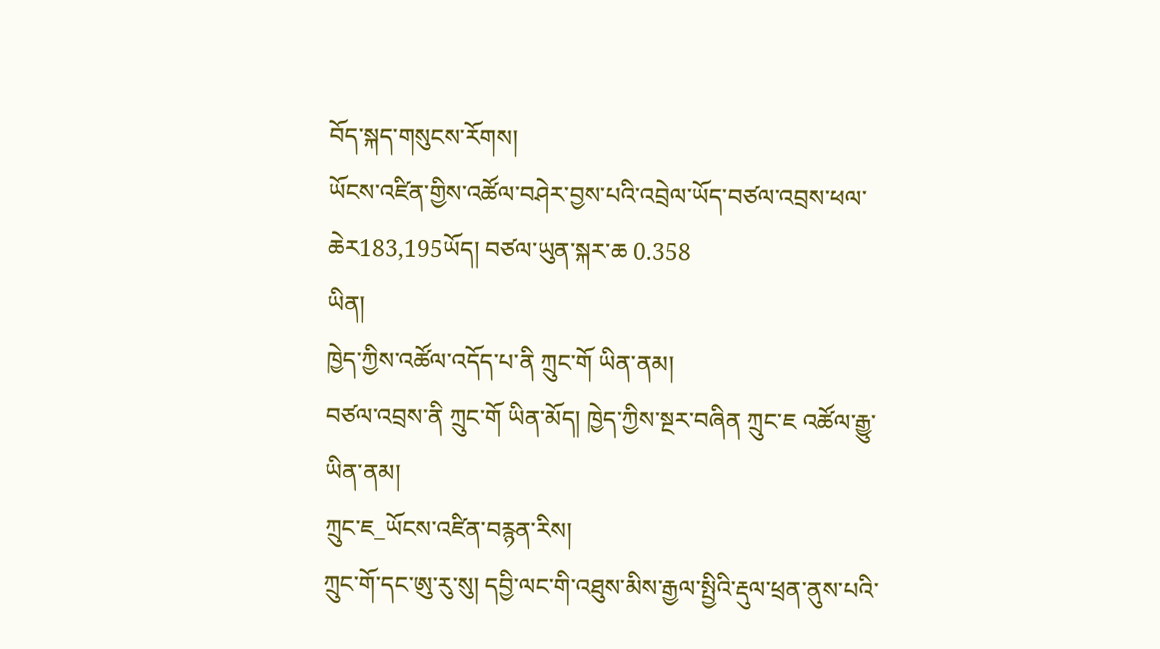བོད་སྐད་གསུངས་རོགས།
ཡོངས་འཛིན་གྱིས་འཚོལ་བཤེར་བྱས་པའི་འབྲེལ་ཡོད་བཙལ་འབྲས་ཕལ་ཆེར183,195ཡོད། བཙལ་ཡུན་སྐར་ཆ 0.358
ཡིན།
ཁྱེད་ཀྱིས་འཚོལ་འདོད་པ་ནི ཀྲུང་གོ ཡིན་ནམ།
བཙལ་འབྲས་ནི ཀྲུང་གོ ཡིན་མོད། ཁྱེད་ཀྱིས་སྔར་བཞིན ཀྲུང་ཇ འཚོལ་རྒྱུ་ཡིན་ནམ།
ཀྲུང་ཇ_ཡོངས་འཛིན་བརྙན་རིས།
ཀྲུང་གོ་དང་ཨུ་རུ་སུ། དབྱི་ལང་གི་འཐུས་མིས་རྒྱལ་སྤྱིའི་རྡུལ་ཕྲན་ནུས་པའི་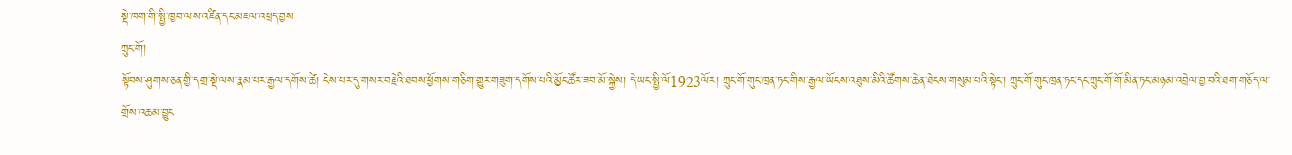སྡེ་ཁག་གི་སྤྱི་ཁྱབ་ལས་འཛིན་དང་མཇལ་འཕྲད་བྱས
ཀྲུང་གོ།
སྟོབས་ཤུགས་ཅན་གྱི་དགྲ་སྡེ་ལས་རྣམ་པར་རྒྱལ་དགོས་ཚེ། ངེས་པར་དུ་གསར་བརྗེའི་ཐབས་ཕྱོགས་གཅིག་གྱུར་གཟུག་དགོས་པའི་མྱོང་ཚོར་ཟབ་མོ་སྐྱེས། དེ་ཡང་སྤྱི་ལོ1923ལོར། ཀྲུང་གོ་གུང་ཁྲན་ཏང་གིས་རྒྱལ་ཡོངས་འཐུས་མིའི་ཚོགས་ཆེན་ཐེངས་གསུམ་པའི་སྟེང་། ཀྲུང་གོ་གུང་ཁྲན་ཏང་དང་ཀྲུང་གོ་གོ་མིན་ཏང་མཉམ་འབྲེལ་བྱ་བའི་ཐག་གཅོད་ལ་གྲོས་འཆམ་བྱུང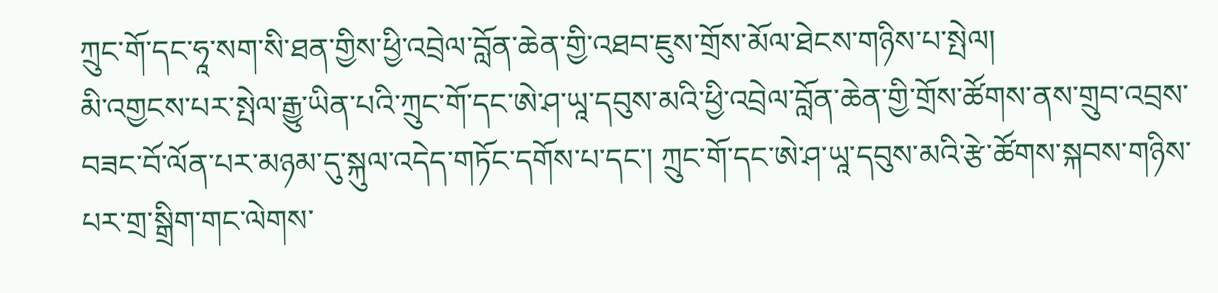ཀྲུང་གོ་དང་ཧཱ་སག་སི་ཐན་གྱིས་ཕྱི་འབྲེལ་བློན་ཆེན་གྱི་འཐབ་ཇུས་གྲོས་མོལ་ཐེངས་གཉིས་པ་སྤེལ།
མི་འགྱངས་པར་སྤེལ་རྒྱུ་ཡིན་པའི་ཀྲུང་གོ་དང་ཨེ་ཤ་ཡཱ་དབུས་མའི་ཕྱི་འབྲེལ་བློན་ཆེན་གྱི་གྲོས་ཚོགས་ནས་གྲུབ་འབྲས་བཟང་བོ་ལོན་པར་མཉམ་དུ་སྐུལ་འདེད་གཏོང་དགོས་པ་དང་། ཀྲུང་གོ་དང་ཨེ་ཤ་ཡཱ་དབུས་མའི་རྩེ་ཚོགས་སྐབས་གཉིས་པར་གྲ་སྒྲིག་གང་ལེགས་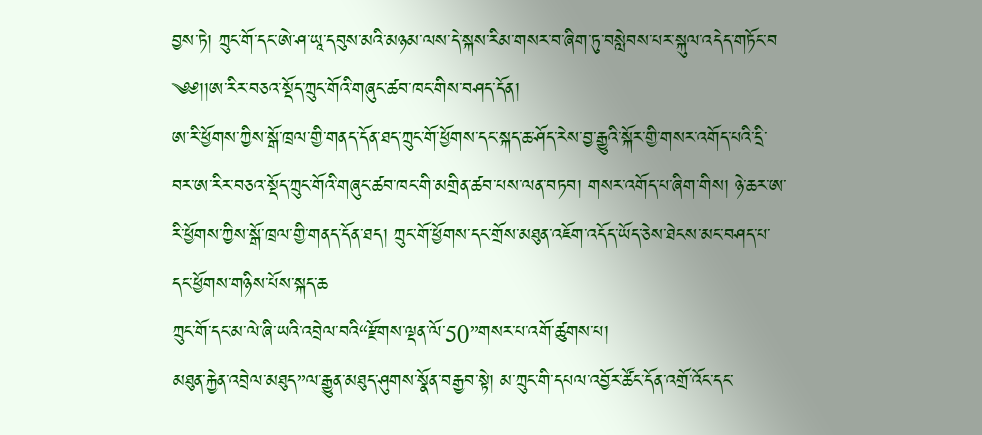བྱས་ཏེ། ཀྲུང་གོ་དང་ཨེ་ཤ་ཡཱ་དབུས་མའི་མཉམ་ལས་དེ་སྐས་རིམ་གསར་བ་ཞིག་ཏུ་བསླེབས་པར་སྐུལ་འདེད་གཏོང་བ
༄༅།།ཨ་རིར་བཅའ་སྡོད་ཀྲུང་གོའི་གཞུང་ཚབ་ཁང་གིས་བཤད་དོན།
ཨ་རི་ཕྱོགས་ཀྱིས་སྒོ་ཁྲལ་གྱི་གནད་དོན་ཐད་ཀྲུང་གོ་ཕྱོགས་དང་སྐད་ཆ་ཤོད་རེས་བྱ་རྒྱུའི་སྐོར་གྱི་གསར་འགོད་པའི་དྲི་བར་ཨ་རིར་བཅའ་སྡོད་ཀྲུང་གོའི་གཞུང་ཚབ་ཁང་གི་མགྲིན་ཚབ་པས་ལན་བཏབ། གསར་འགོད་པ་ཞིག་གིས། ཉེ་ཆར་ཨ་རི་ཕྱོགས་ཀྱིས་སྒོ་ཁྲལ་གྱི་གནད་དོན་ཐད། ཀྲུང་གོ་ཕྱོགས་དང་གྲོས་མཐུན་འཇོག་འདོད་ཡོད་ཅེས་ཐེངས་མང་བཤད་པ་དང་ཕྱོགས་གཉིས་པོས་སྐད་ཆ
ཀྲུང་གོ་དང་མ་ལེ་ཞི་ཡའི་འབྲེལ་བའི“རྫོགས་ལྡན་ལོ་50”གསར་པ་འགོ་ཚུགས་པ།
མཐུན་རྐྱེན་འབྲེལ་མཐུད”ལ་རྒྱུན་མཐུད་ཤུགས་སྣོན་བརྒྱབ་སྟེ། མ་ཀྲུང་གི་དཔལ་འབྱོར་ཚོང་དོན་འགྲོ་འོང་དང་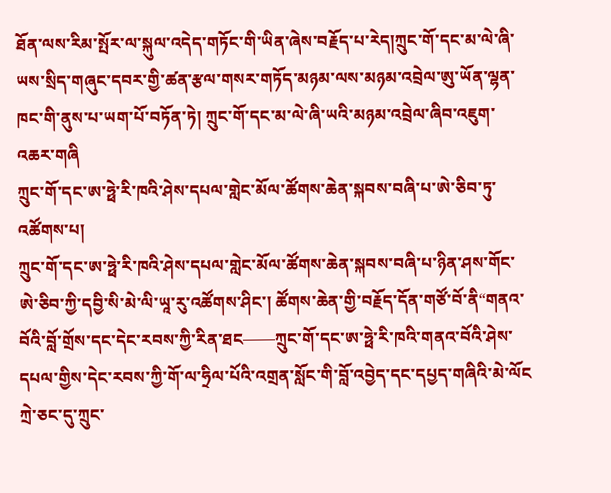ཐོན་ལས་རིམ་སྤོར་ལ་སྐུལ་འདེད་གཏོང་གི་ཡིན་ཞེས་བརྗོད་པ་རེད།ཀྲུང་གོ་དང་མ་ལེ་ཞི་ཡས་སྲིད་གཞུང་དབར་གྱི་ཚན་རྩལ་གསར་གཏོད་མཉམ་ལས་མཉམ་འབྲེལ་ཨུ་ཡོན་ལྷན་ཁང་གི་ནུས་པ་ཡག་པོ་བཏོན་ཏེ། ཀྲུང་གོ་དང་མ་ལེ་ཞི་ཡའི་མཉམ་འབྲེལ་ཞིབ་འཇུག་འཆར་གཞི
ཀྲུང་གོ་དང་ཨ་ཧྥེ་རི་ཁའི་ཤེས་དཔལ་གླེང་མོལ་ཚོགས་ཆེན་སྐབས་བཞི་པ་ཨེ་ཅིབ་ཏུ་འཚོགས་པ།
ཀྲུང་གོ་དང་ཨ་ཧྥེ་རི་ཁའི་ཤེས་དཔལ་གླེང་མོལ་ཚོགས་ཆེན་སྐབས་བཞི་པ་ཉིན་ཤས་གོང་ཨེ་ཅིབ་ཀྱི་དབྱི་སི་མེ་ལི་ཡཱ་རུ་འཚོགས་ཤིང་། ཚོགས་ཆེན་གྱི་བརྗོད་དོན་གཙོ་བོ་ནི“གནའ་བོའི་བློ་གྲོས་དང་དེང་རབས་ཀྱི་རིན་ཐང——ཀྲུང་གོ་དང་ཨ་ཧྥེ་རི་ཁའི་གནའ་བོའི་ཤེས་དཔལ་གྱིས་དེང་རབས་ཀྱི་གོ་ལ་ཧྲིལ་པོའི་འགྲན་སློང་གི་བློ་འབྱེད་དང་དཔྱད་གཞིའི་མེ་ལོང
ཀྲེ་ཅང་དུ་ཀྲུང་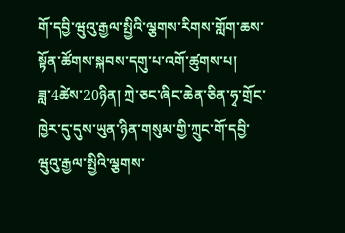གོ་དབྱི་ཝུའུ་རྒྱལ་སྤྱིའི་ལྕགས་རིགས་གློག་ཆས་སྟོན་ཚོགས་སྐབས་དགུ་པ་འགོ་ཚུགས་པ།
ཟླ་4ཚེས་20ཉིན། ཀྲེ་ཅང་ཞིང་ཆེན་ཅིན་ཧྭ་གྲོང་ཁྱེར་དུ་དུས་ཡུན་ཉིན་གསུམ་གྱི་ཀྲུང་གོ་དབྱི་ཝུའུ་རྒྱལ་སྤྱིའི་ལྕགས་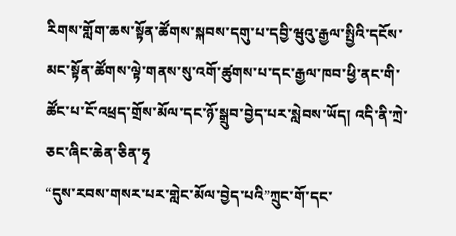རིགས་གློག་ཆས་སྟོན་ཚོགས་སྐབས་དགུ་པ་དབྱི་ཝུའུ་རྒྱལ་སྤྱིའི་དངོས་མང་སྟོན་ཚོགས་ལྟེ་གནས་སུ་འགོ་ཚུགས་པ་དང་རྒྱལ་ཁབ་ཕྱི་ནང་གི་ཚོང་པ་ངོ་འཕྲད་གྲོས་མོལ་དང་ཉོ་སྒྲུབ་བྱེད་པར་སླེབས་ཡོད། འདི་ནི་ཀྲེ་ཅང་ཞིང་ཆེན་ཅིན་ཧྭ
“དུས་རབས་གསར་པར་གླེང་མོལ་བྱེད་པའི”ཀྲུང་གོ་དང་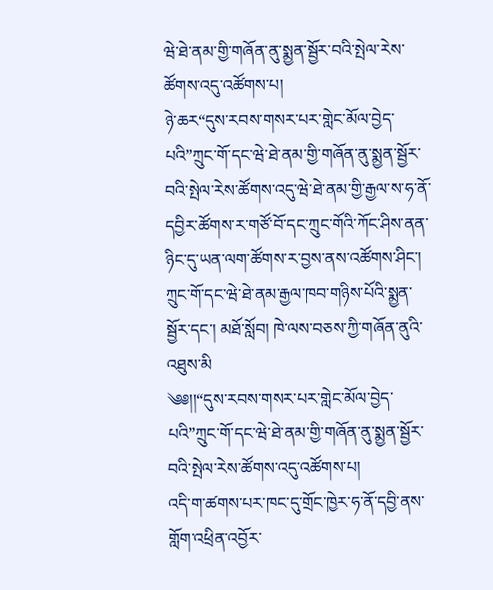ཝེ་ཐེ་ནམ་གྱི་གཞོན་ནུ་སྨྱན་སྦྱོར་བའི་སྤེལ་རེས་ཚོགས་འདུ་འཚོགས་པ།
ཉེ་ཆར“དུས་རབས་གསར་པར་གླེང་མོལ་བྱེད་པའི”ཀྲུང་གོ་དང་ཝེ་ཐེ་ནམ་གྱི་གཞོན་ནུ་སྨྱན་སྦྱོར་བའི་སྤེལ་རེས་ཚོགས་འདུ་ཝེ་ཐེ་ནམ་གྱི་རྒྱལ་ས་ཧ་ནོ་དབྱིར་ཚོགས་ར་གཙོ་བོ་དང་ཀྲུང་གོའི་ཀོང་ཤིས་ནན་ཉིང་དུ་ཡན་ལག་ཚོགས་ར་བྱས་ནས་འཚོགས་ཤིང་། ཀྲུང་གོ་དང་ཝེ་ཐེ་ནམ་རྒྱལ་ཁབ་གཉིས་པོའི་སྨྱན་སྦྱོར་དང་། མཐོ་སློབ། ཁེ་ལས་བཅས་ཀྱི་གཞོན་ནུའི་འཐུས་མི
༄༅།།“དུས་རབས་གསར་པར་གླེང་མོལ་བྱེད་པའི”ཀྲུང་གོ་དང་ཝེ་ཐེ་ནམ་གྱི་གཞོན་ནུ་སྨྱན་སྦྱོར་བའི་སྤེལ་རེས་ཚོགས་འདུ་འཚོགས་པ།
འདི་ག་ཚགས་པར་ཁང་དུ་གྲོང་ཁྱེར་ཧ་ནོ་དབྱི་ནས་གློག་འཕྲིན་འབྱོར་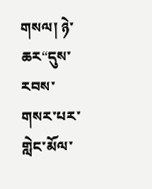གསལ། ཉེ་ཆར“དུས་རབས་གསར་པར་གླེང་མོལ་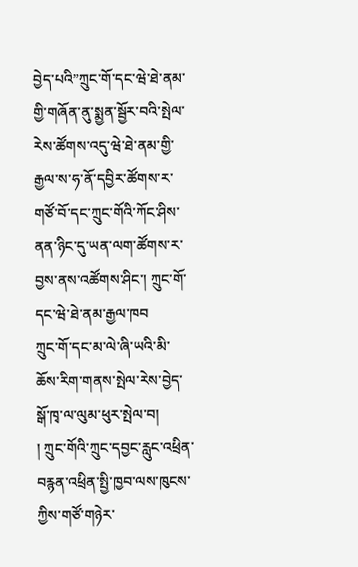བྱེད་པའི”ཀྲུང་གོ་དང་ཝེ་ཐེ་ནམ་གྱི་གཞོན་ནུ་སྨྱན་སྦྱོར་བའི་སྤེལ་རེས་ཚོགས་འདུ་ཝེ་ཐེ་ནམ་གྱི་རྒྱལ་ས་ཧ་ནོ་དབྱིར་ཚོགས་ར་གཙོ་བོ་དང་ཀྲུང་གོའི་ཀོང་ཤིས་ནན་ཉིང་དུ་ཡན་ལག་ཚོགས་ར་བྱས་ནས་འཚོགས་ཤིང་། ཀྲུང་གོ་དང་ཝེ་ཐེ་ནམ་རྒྱལ་ཁབ
ཀྲུང་གོ་དང་མ་ལེ་ཞི་ཡའི་མི་ཆོས་རིག་གནས་སྤེལ་རེས་བྱེད་སྒོ་ཁྭ་ལ་ལུམ་ཕུར་སྤེལ་བ།
། ཀྲུང་གོའི་ཀྲུང་དབྱང་རླུང་འཕྲིན་བརྙན་འཕྲིན་སྤྱི་ཁྱབ་ལས་ཁུངས་ཀྱིས་གཙོ་གཉེར་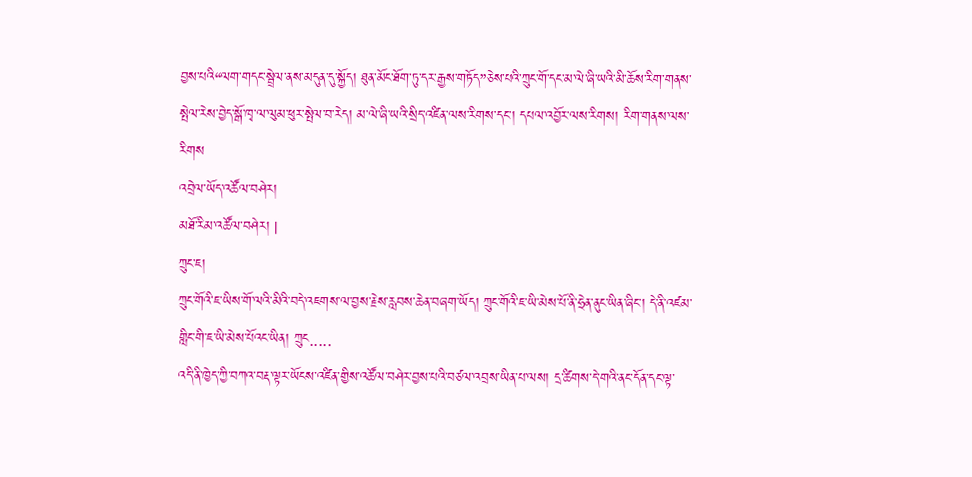བྱས་པའི“ལག་གདང་སྦྲེལ་ནས་མདུན་དུ་སྐྱོད། ཐུན་མོང་ཐོག་ཏུ་དར་རྒྱས་གཏོད”ཅེས་པའི་ཀྲུང་གོ་དང་མ་ལེ་ཞི་ཡའི་མི་ཆོས་རིག་གནས་སྤེལ་རེས་བྱེད་སྒོ་ཁྭ་ལ་ལུམ་ཕུར་སྤེལ་བ་རེད། མ་ལེ་ཞི་ཡའི་སྲིད་འཛིན་ལས་རིགས་དང་། དཔལ་འབྱོར་ལས་རིགས། རིག་གནས་ལས་རིགས
འབྲེལ་ཡོད་འཚོལ་བཤེར།
མཐོ་རིམ་འཚོལ་བཤེར། |
ཀྲུང་ཇ།
ཀྲུང་གོའི་ཇ་ཡིས་གོ་ལའི་མིའི་བདེ་འཇགས་ལ་བྱས་རྗེས་རླབས་ཆེན་བཞག་ཡོད། ཀྲུང་གོའི་ཇ་ཡི་མེས་པོ་ནི་ཧྲེན་ནུང་ཡིན་ཞིང་། དེ་ནི་འཛམ་གླིང་གི་ཇ་ཡི་མེས་པོའང་ཡིན། ཀྲུང.....
འདི་ནི་ཁྱེད་ཀྱི་བཀའ་བརྡ་ལྟར་ཡོངས་འཛིན་གྱིས་འཚོལ་བཤེར་བྱས་པའི་བཙལ་འབྲས་ཡིན་པ་ལས། དྲ་ཚིགས་དེ་གའི་ནང་དོན་དང་ལྟ་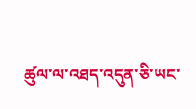ཚུལ་ལ་འཐད་འདུན་ཅི་ཡང་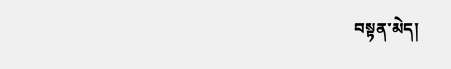བསྟན་མེད།